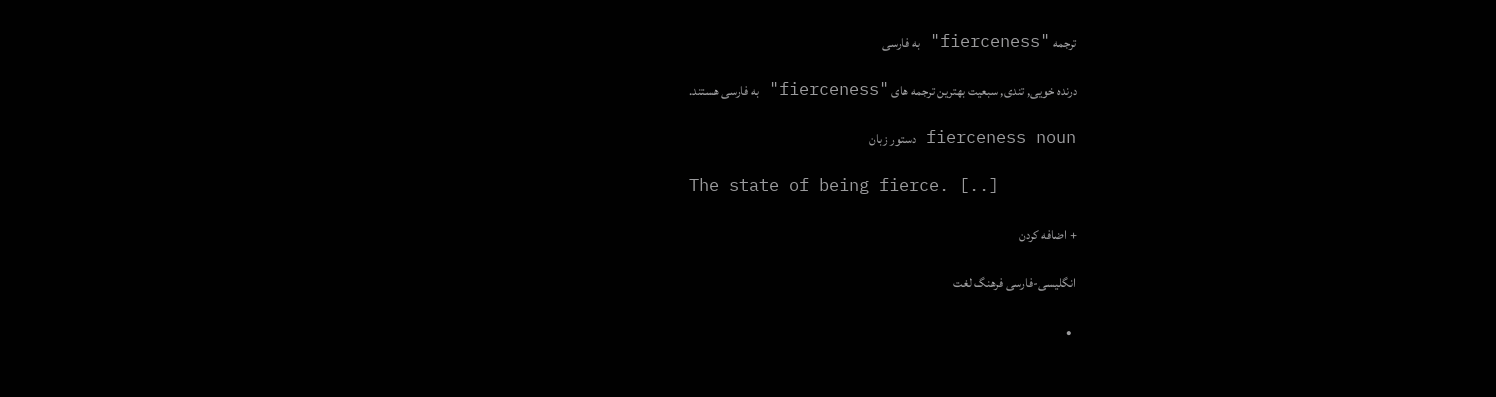ترجمه "fierceness" به فارسی

درنده خویی, تندی, سبعیت بهترین ترجمه های "fierceness" به فارسی هستند.

fierceness noun دستور زبان

The state of being fierce. [..]

+ اضافه کردن

انگلیسی-فارسی فرهنگ لغت

  •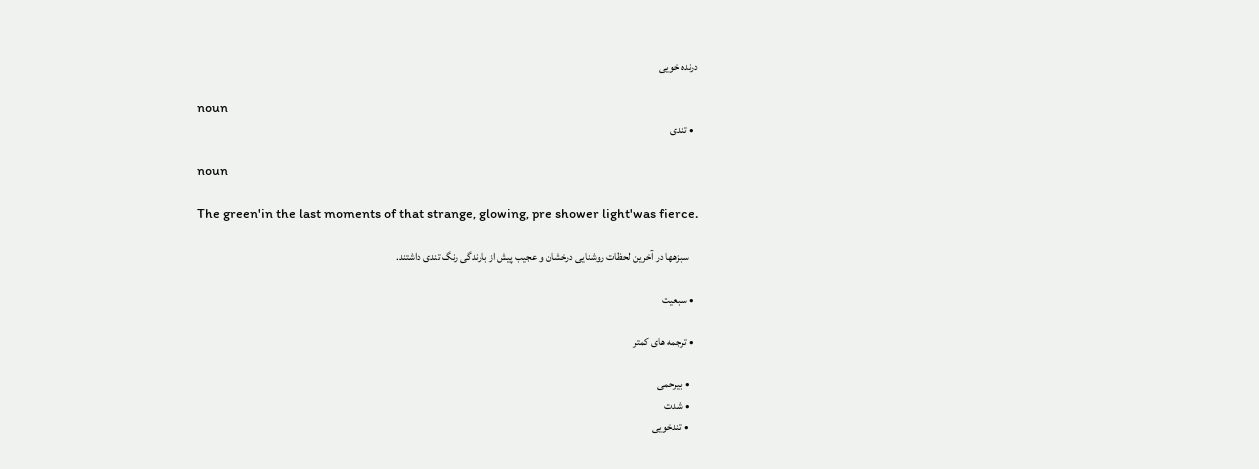درنده خویی

    noun
  • تندی

    noun

    The green'in the last moments of that strange, glowing, pre shower light'was fierce.

    سبزهها در آخرین لحظات روشنایی درخشان و عجیب پیش از بارندگی رنگ تندی داشتند.

  • سبعیت

  • ترجمه های کمتر

    • بیرحمی
    • شدت
    • تندخویی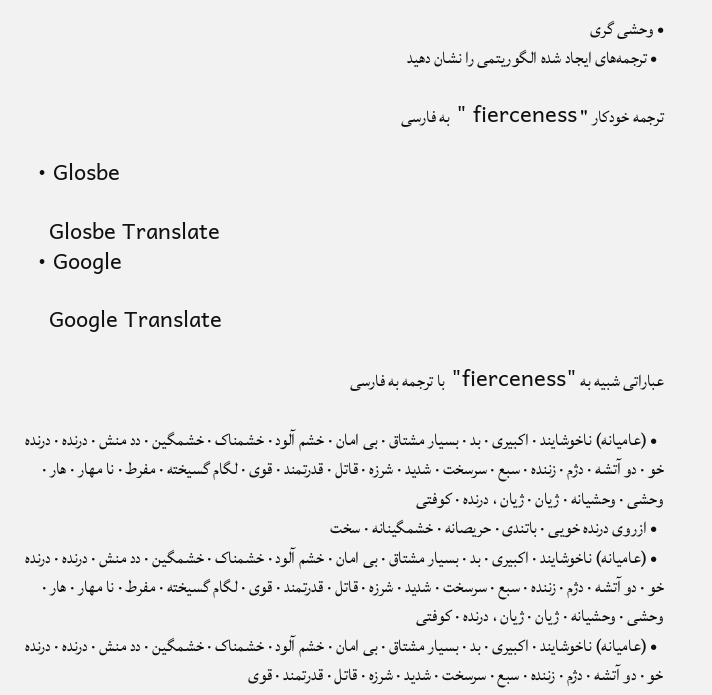• وحشی گری
  • ترجمه‌های ایجاد شده الگوریتمی را نشان دهید

ترجمه خودکار " fierceness " به فارسی

  • Glosbe

    Glosbe Translate
  • Google

    Google Translate

عباراتی شبیه به "fierceness" با ترجمه به فارسی

  • (عامیانه) ناخوشایند · اکبیری · بد · بسیار مشتاق · بی امان · خشم آلود · خشمناک · خشمگین · دد منش · درنده · درنده خو · دو آتشه · دژم · زننده · سبع · سرسخت · شدید · شرزه · قاتل · قدرتمند · قوی · لگام گسیخته · مفرط · نا مهار · هار · وحشی · وحشیانه · ژیان · ژیان ، درنده · کوفتی
  • ازروی درنده خویی · باتندی · حریصانه · خشمگینانه · سخت
  • (عامیانه) ناخوشایند · اکبیری · بد · بسیار مشتاق · بی امان · خشم آلود · خشمناک · خشمگین · دد منش · درنده · درنده خو · دو آتشه · دژم · زننده · سبع · سرسخت · شدید · شرزه · قاتل · قدرتمند · قوی · لگام گسیخته · مفرط · نا مهار · هار · وحشی · وحشیانه · ژیان · ژیان ، درنده · کوفتی
  • (عامیانه) ناخوشایند · اکبیری · بد · بسیار مشتاق · بی امان · خشم آلود · خشمناک · خشمگین · دد منش · درنده · درنده خو · دو آتشه · دژم · زننده · سبع · سرسخت · شدید · شرزه · قاتل · قدرتمند · قوی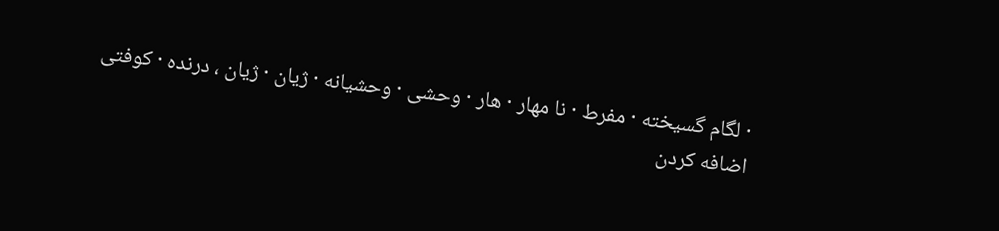· لگام گسیخته · مفرط · نا مهار · هار · وحشی · وحشیانه · ژیان · ژیان ، درنده · کوفتی
اضافه کردن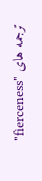ترجمه های "fierceness"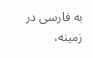به فارسی در زمینه،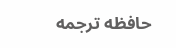حافظه ترجمه